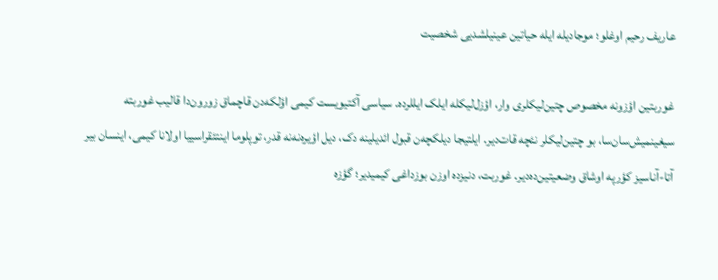عاریف رحیم اوغلو؛ موجادیله ایله حیاتین عینیلشدیی شخصیت

غوربتین اؤزونه مخصوص چتین‌لیکلری وار، اؤزل‌لیکله ایلک ایللرده. سیاسی آکتیویست کیمی اؤلکه‌دن قاچماق زورون‌دا قالیب غوربته سیغینمیش‌سان‌سا، بو چتین‌لیکلر نئچه قات‌دیر. ایلتیجا دیلکچه‌ن قبول ائدیلینه دک، دیل اؤیره‌نه‌نه قدر، توپلوما اینتئقراسییا اولانا کیمی، اینسان بیر آتا-آناسیز کؤرپه اوشاق وضعیتین‌ده‌دیر. غوربت، دنیزده اوز‌ن بوزداغی کیمیدیر؛ گؤزه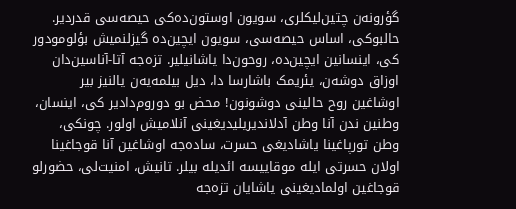گؤرونه‌ن چتین‌لیکلری، سویون اوستون‌ده‌کی حیصه‌سی قدردیر. حالبوکی، اساس حیصه‌سی، سویون ایچین‌ده گیزلنمیش بؤلومودور کی، اینسانین ایچین‌ده، روحون‌دا یاشانیلیر. تزه‌جه آتا-آناسین‌دان اوزاق دوشه‌ن، یئریمک باشارسا دا، دیل بیلمه‌یه‌ن یالنیز بیر اوشاغین روح حالینی دوشونون! محض بو دوروم‌دادیر کی، اینسان، وطنین ندن آنا وطن آدلاندیریلیدیغینی آنلامیش اولور. چونکی، وطن تورپاغینا یاشادیغی حسرت، ساده‌جه اوشاغین آنا قوجاغینا اولان حسرتی ایله موقاییسه‌ ائدیله بیلر. تانیش، امنیت‌لی، حضورلو قوجاغین اولمادیغینی یاشایان تزه‌جه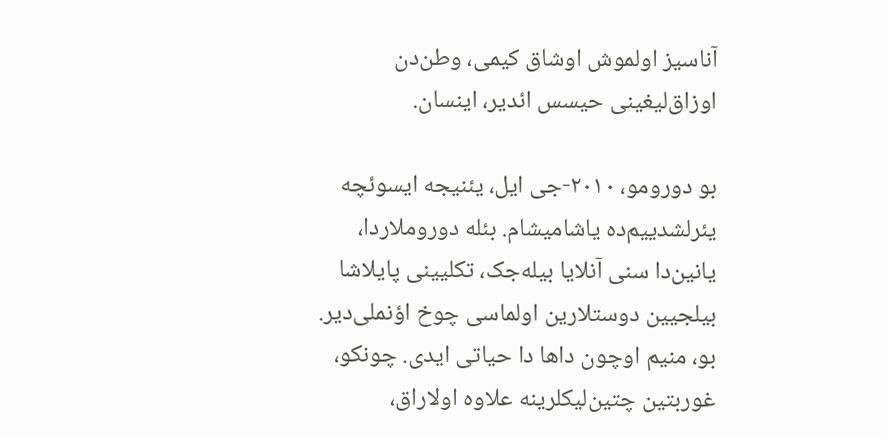آناسیز اولموش اوشاق کیمی، وطن‌دن اوزاق‌لیغینی حیسس ائدیر، اینسان.

بو دورومو، ۲۰۱۰-جی ایل، یئنیجه ایسوئچه یئرلشدییم‌ده یاشامیشام. بئله دوروملاردا، یانین‌دا سنی آنلایا بیله‌جک، تکلیینی پایلاشا بیلجیین دوستلارین اولماسی چوخ اؤنملی‌دیر. بو، منیم اوچون داها دا حیاتی ایدی. چونکو، غوربتین چتین‌لیکلرینه علاوه اولاراق،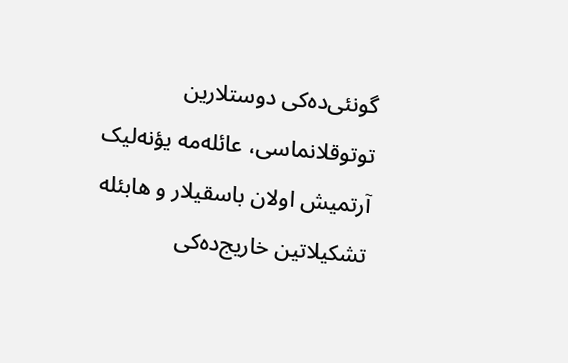گونئی‌ده‌کی دوستلارین توتوقلانماسی، عائله‌مه یؤنه‌لیک آرتمیش اولان باسقیلار و هابئله تشکیلاتین خاریج‌ده‌کی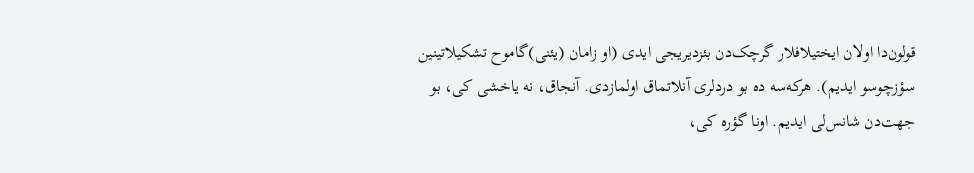قولون‌دا اولان ایختیلافلار گرچک‌دن بئزدیریجی ایدی (او زامان (یئنی)گاموح تشکیلاتینین سؤزچوسو ایدیم). هرکه‌سه ده بو دردلری آنلاتماق اولمازدی. آنجاق، نه یاخشی کی، بو جهت‌دن شانس‌لی ایدیم. اونا گؤره کی،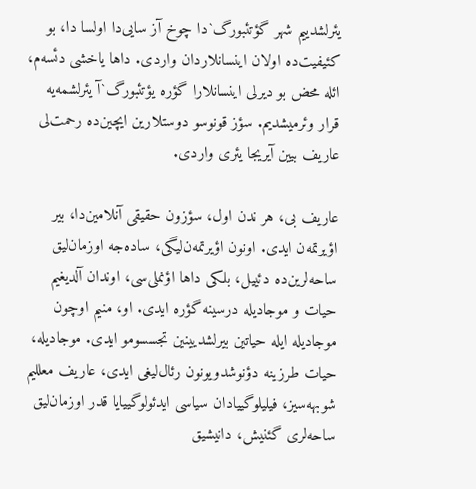یئرلشدییم شهر گؤتئبورگ`دا چوخ آز سایی‌دا اولسا دا، بو کئیفیت‌ده اولان اینسانلاردان واردی. داها یاخشی دئسه‌م، ائله محض بو دیرلی اینسانلارا گؤره یؤتئبورگ`آ یئرلشمه‌یه قرار وئرمیشدیم. سؤز قونوسو دوستلارین ایچین‌ده رحمت‌لی عاریف بیین آیریجا یئری واردی.

عاریف بی، هر ندن اول، سؤزون حقیقی آنلامین‌دا، بیر اؤیرتمه‌ن ایدی. اونون اؤیرتمه‌ن‌لیگی، ساده‌جه اوزمان‌لیق ساحه‌لرین‌ده دئییل، بلکی داها اؤنملی‌سی، اوندان آلدیغیم حیات و موجادیله درسینه گؤره ایدی. او، منیم اوچون موجادیله ایله حیاتین بیرلشدیینین تجسسومو ایدی. موجادیله، حیات طرزینه دؤنوشدویونون رئال‌لیغی ایدی، عاریف معللیم شوبهه‌سیز، فیلیلوگییادان سیاسی ایدئولوگییایا قدر اوزمان‌لیق ساحه‌لری گئنیش، دانیشیق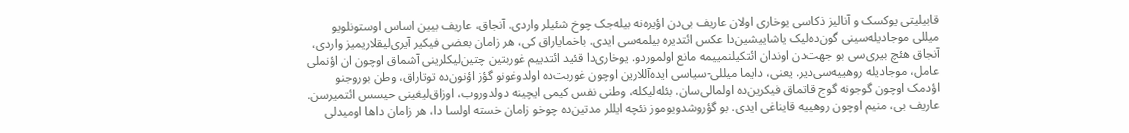قابیلیتی یوکسک و آنالیز ذکاسی یوخاری اولان عاریف بی‌دن اؤیره‌نه بیله‌جک چوخ شئیلر واردی. آنجاق، عاریف بیین اساس اوستونلویو میللی موجادیله‌سینی گون‌ده‌لیک یاشاییشین‌دا عکس ائتدیره بیلمه‌سی ایدی. باخمایاراق کی، هر زامان بعضی فیکیر آیری‌لیقلاریمیز واردی، آنجاق هئچ بیری‌سی بو جهت‌دن اوندان ائتکیلنمییمه مانع اولموردو. یوخاری‌دا قئید ائتدییم غوربتین چتین‌لیکلرینی آشماق اوچون ان اؤنملی عامل، موجادیله روهییه‌سی‌دیر. یعنی، دایما میللی-سیاسی ایده‌آللارین اوچون غوربت‌ده اولدوغونو گؤز اؤنون‌ده توتاراق، وطن بوروجنو اؤد‌مک اوچون گوجونه گوج قاتماق فیکرین‌ده اولمالی‌سان. بئله‌لیکله، وطنی نفس کیمی ایچینه دولدوروب، اوزاق‌لیغینی حیسس ائتمیرسن. عاریف بی، منیم اوچون روهییه قایناغی ایدی. بو گؤروشدویوموز نئچه ایللر مدتین‌ده چوخو زامان خسته اولسا دا، هر زامان داها اومیدلی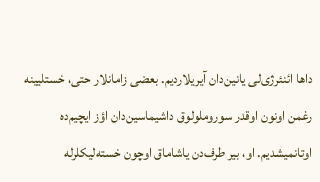داها ائنئرژی‌لی یانین‌دان آیریلاردیم. بعضی زامانلار حتی، خستلیینه رغمن اونون اوقدر سوروملولوق داشیماسین‌دان اؤز ایچیم‌ده اوتانمیشدیم. او، بیر طرف‌دن یاشاماق اوچون خسته‌لیکلرله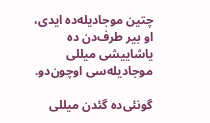چتین موجادیله‌ده ایدی، او بیر طرف‌دن ده یاشاییشی میللی موجادیله‌سی اوچون‌دو.

گونئی‌ده گئدن میللی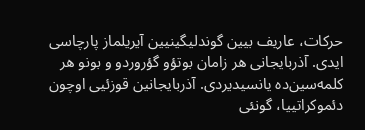حرکات، عاریف بیین گوندلیگینیین آیریلماز پارچاسی ایدی. آذربایجانی هر زامان بوتؤو گؤروردو و بونو هر کلمه‌سین‌ده یانسیدیردی. آذربایجانین قوزئیی اوچون دئموکراتییا، گونئی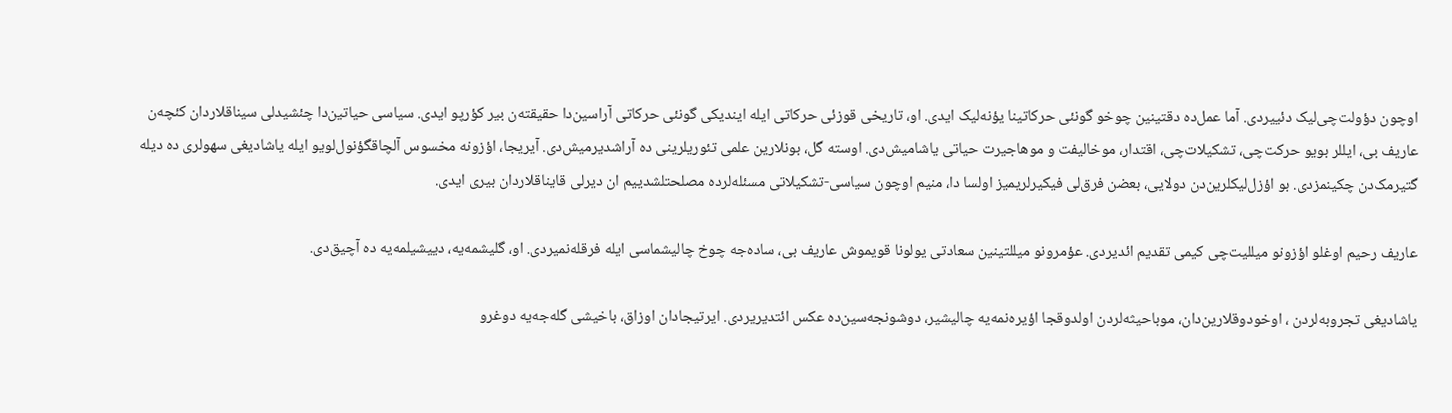اوچون دؤولت‌چی‌لیک دئییردی. آما عمل‌ده دقتینین چوخو گونئی حرکاتینا یؤنه‌لیک ایدی. او، تاریخی قوزئی حرکاتی ایله ایندیکی گونئی حرکاتی آراسین‌دا حقیقته‌ن بیر کؤرپو ایدی. سیاسی حیاتین‌دا چئشیدلی سیناقلاردان کئچه‌ن عاریف بی، ایللر بویو حرکت‌چی، تشکیلات‌چی، اقتدار، موخالیفت و موهاجیرت حیاتی یاشامیش‌دی. اوسته گل، بونلارین علمی تئوریلرینی ده آراشدیرمیش‌دی. آیریجا، اؤزونه مخسوس آلچاقگؤنول‌لویو ایله یاشادیغی سهولری ده دیله گتیرمک‌دن چکینمزدی. بو اؤزل‌لیکلرین‌دن دولایی، بعضن فرق‌لی فیکیرلریمیز اولسا دا، منیم اوچون سیاسی-تشکیلاتی مسئله‌لرده مصلحتلشدییم ان دیرلی قایناقلاردان بیری ایدی.

عاریف رحیم اوغلو اؤزونو میللیت‌چی کیمی تقدیم ائدیردی. عؤمرونو میللتینین سعادتی یولونا قویموش عاریف بی، ساده‌جه چوخ چالیشماسی ایله فرقله‌نمیردی. او، گلیشمه‌یه، دییشیلمه‌یه ده آچیق‌دی.

یاشادیغی تجروبه‌لردن ، اوخودوقلارین‌دان، موباحیثه‌لردن اولدوقجا اؤیره‌نمه‌یه چالیشیر، دوشونجه‌سین‌ده عکس ائتدیریردی. ایرتیجادان اوزاق، باخیشی گله‌جه‌یه دوغرو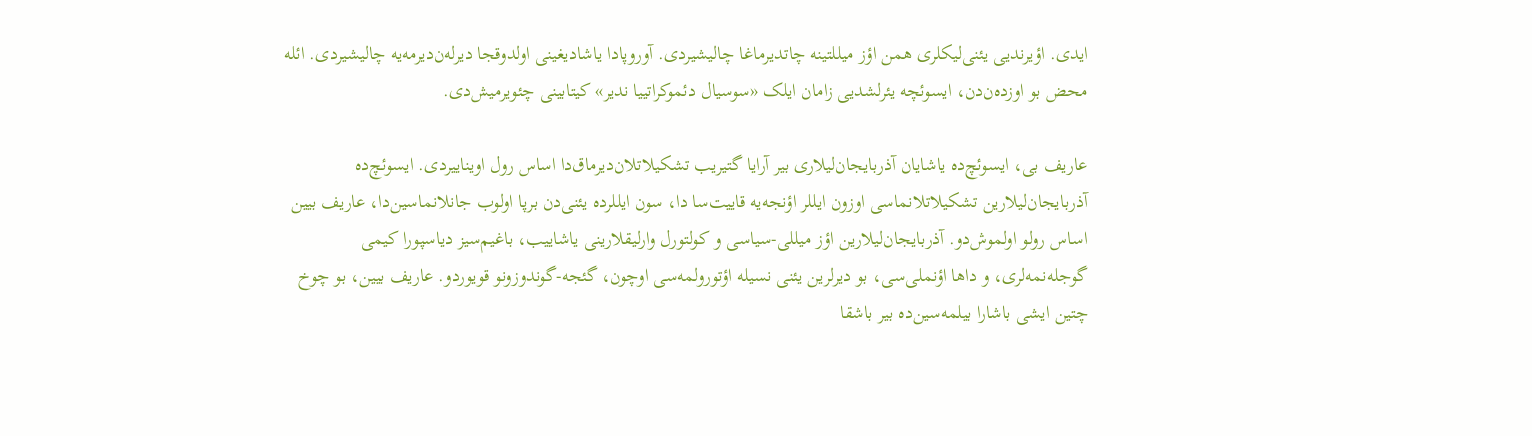ایدی. اؤیرندیی یئنی‌لیکلری همن اؤز میللتینه چاتدیرماغا چالیشیردی. آوروپادا یاشادیغینی اولدوقجا دیرله‌ن‌دیرمه‌یه چالیشیردی. ائله محض بو اوزده‌ن‌دن، ایسوئچه یئرلشدیی زامان ایلک «سوسیال دئموکراتییا ندیر» کیتابینی چئویرمیش‌دی.

عاریف بی، ایسوئچ‌ده یاشایان آذربایجان‌لیلاری بیر آرایا گتیریب تشکیلاتلان‌دیرماق‌دا اساس رول اویناییردی. ایسوئچ‌ده آذربایجان‌لیلارین تشکیلاتلانماسی اوزون ایللر اؤنجه‌یه قاییت‌سا دا، سون ایللرده یئنی‌دن برپا اولوب جانلانماسین‌دا، عاریف بیین اساس رولو اولموش‌دو. آذربایجان‌لیلارین اؤز میللی-سیاسی و کولتورل وارلیقلارینی یاشاییب، باغیم‌سیز دیاسپورا کیمی گوجله‌نمه‌لری، و داها اؤنملی‌سی، بو دیرلرین یئنی نسیله اؤتورولمه‌سی اوچون، گئجه-گوندوزونو قویوردو. عاریف بیین، بو چوخ چتین ایشی باشارا بیلمه‌سین‌ده بیر باشقا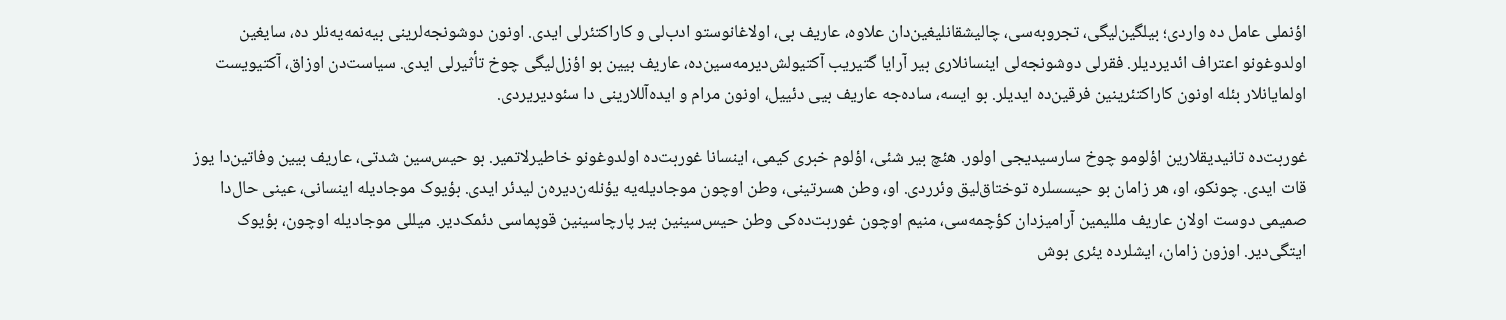اؤنملی عامل ده واردی؛ بیلگین‌لیگی، تجروبه‌سی، چالیشقانلیغین‌دان علاوه، عاریف بی، اولاغانوستو ادب‌لی و کاراکتئرلی ایدی. اونون دوشونجه‌لرینی بیه‌نمه‌یه‌نلر ده، سایغین اولدوغونو اعتراف ائدیردیلر. فقرلی دوشونجه‌لی اینسانلاری بیر آرایا گتیریب آکتیولش‌دیرمه‌سین‌ده، عاریف بیین بو اؤزل‌لیگی چوخ تأثیرلی ایدی. سیاست‌دن اوزاق، آکتیویست اولمایانلار بئله اونون کاراکتئرینین فرقین‌ده ایدیلر. بو ایسه، ساده‌جه عاریف بیی دئییل، اونون مرام و ایده‌آللارینی دا سئودیریردی.

غوربت‌ده تانیدیقلارین اؤلومو چوخ سارسیدیجی اولور. هئچ بیر شئی، اؤلوم خبری کیمی، اینسانا غوربت‌ده اولدوغونو خاطیرلاتمیر. بو حیس‌سین شدتی، عاریف بیین وفاتین‌دا یوز قات ایدی. چونکو، او، هر زامان بو حیسسلره توختاق‌لیق وئرردی. او، وطن هسرتینی، وطن اوچون موجادیله‌یه یؤنله‌ن‌دیره‌ن لیدئر ایدی. بؤیوک موجادیله اینسانی، عینی حال‌دا صمیمی دوست اولان عاریف مللیمین آرامیزدان کؤچمه‌سی، منیم اوچون غوربت‌ده‌کی وطن حیس‌سینین بیر پارچاسینین قوپماسی دئمک‌دیر. میللی موجادیله اوچون، بؤیوک ایتگی‌دیر. اوزون زامان، ایشلرده یئری بوش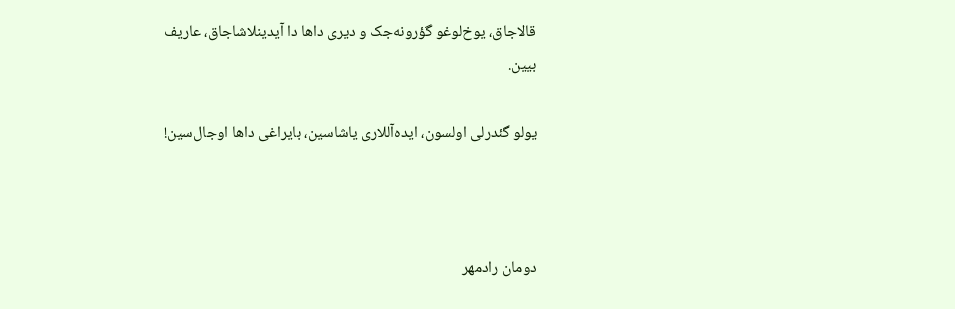قالاجاق، یوخ‌لوغو گؤرونه‌جک و دیری داها دا آیدینلاشاجاق، عاریف بیین.

یولو گئدرلی اولسون، ایده‌آللاری یاشاسین، بایراغی داها اوجال‌سین!



دومان رادمهر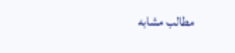مطالب مشابه